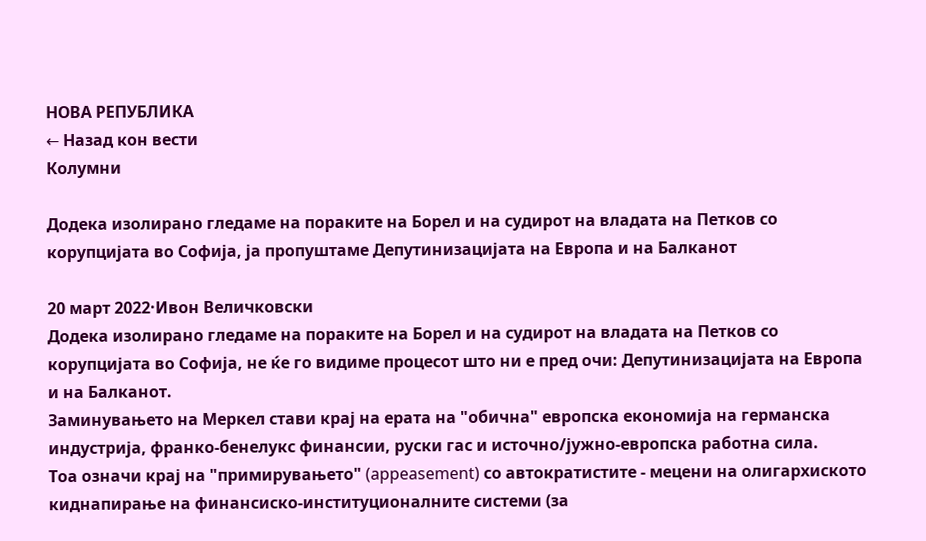НОВА РЕПУБЛИКА
← Назад кон вести
Колумни

Додека изолирано гледаме на пораките на Борел и на судирот на владата на Петков со корупцијата во Софија, ја пропуштаме Депутинизацијата на Европа и на Балканот

20 март 2022·Ивон Величковски
Додека изолирано гледаме на пораките на Борел и на судирот на владата на Петков со корупцијата во Софија, не ќе го видиме процесот што ни е пред очи: Депутинизацијата на Европа и на Балканот.
Заминувањето на Меркел стави крај на ерата на "обична" европска економија на германска индустрија, франко-бенелукс финансии, руски гас и источно/јужно-европска работна сила.
Тоа означи крај на "примирувањето" (appeasement) со автократистите - мецени на олигархиското киднапирање на финансиско-институционалните системи (за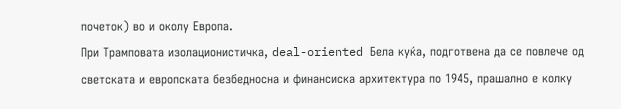почеток) во и околу Европа.
При Трамповата изолационистичка, deal-oriented Бела куќа, подготвена да се повлече од светската и европската безбедносна и финансиска архитектура по 1945, прашално е колку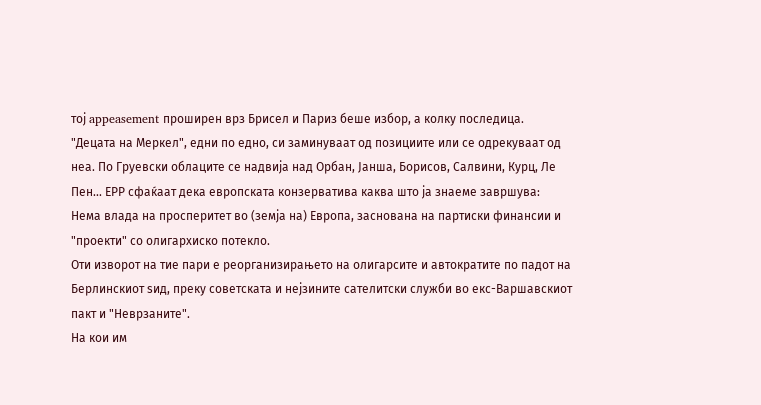тој appeasement проширен врз Брисел и Париз беше избор, а колку последица.
"Децата на Меркел", едни по едно, си заминуваат од позициите или се одрекуваат од неа. По Груевски облаците се надвија над Орбан, Јанша, Борисов, Салвини, Курц, Ле Пен... ЕРР сфаќаат дека европската конзерватива каква што ја знаеме завршува:
Нема влада на просперитет во (земја на) Европа, заснована на партиски финансии и "проекти" со олигархиско потекло.
Оти изворот на тие пари е реорганизирањето на олигарсите и автократите по падот на Берлинскиот ѕид, преку советската и нејзините сателитски служби во екс-Варшавскиот пакт и "Неврзаните".
На кои им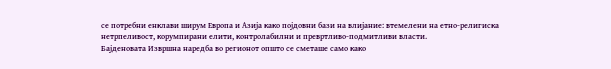се потребни енклави ширум Европа и Азија како појдовни бази на влијание: втемелени на етно-религиска нетрпеливост, корумпирани елити, контролабилни и превртливо-подмитливи власти.
Бајденовата Извршна наредба во регионот општо се сметаше само како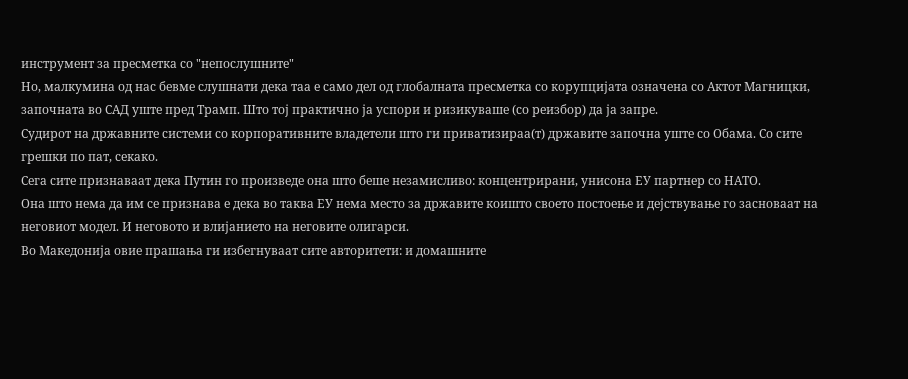инструмент за пресметка со "непослушните"
Но, малкумина од нас бевме слушнати дека таа е само дел од глобалната пресметка со корупцијата означена со Актот Магницки, започната во САД уште пред Трамп. Што тој практично ја успори и ризикуваше (со реизбор) да ја запре.
Судирот на државните системи со корпоративните владетели што ги приватизираа(т) државите започна уште со Обама. Со сите грешки по пат, секако.
Сега сите признаваат дека Путин го произведе она што беше незамисливо: концентрирани, унисона ЕУ партнер со НАТО.
Она што нема да им се признава е дека во таква ЕУ нема место за државите коишто своето постоење и дејствување го засноваат на неговиот модел. И неговото и влијанието на неговите олигарси.
Во Македонија овие прашања ги избегнуваат сите авторитети: и домашните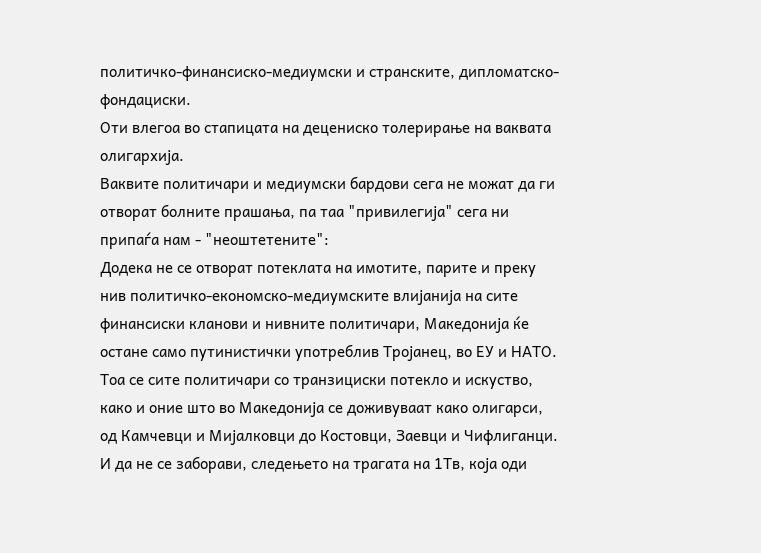политичко-финансиско-медиумски и странските, дипломатско-фондациски.
Оти влегоа во стапицата на децениско толерирање на ваквата олигархија.
Ваквите политичари и медиумски бардови сега не можат да ги отворат болните прашања, па таа "привилегија" сега ни припаѓа нам - "неоштетените":
Додека не се отворат потеклата на имотите, парите и преку нив политичко-економско-медиумските влијанија на сите финансиски кланови и нивните политичари, Македонија ќе остане само путинистички употреблив Тројанец, во ЕУ и НАТО.
Тоа се сите политичари со транзициски потекло и искуство, како и оние што во Македонија се доживуваат како олигарси, од Камчевци и Мијалковци до Костовци, Заевци и Чифлиганци. И да не се заборави, следењето на трагата на 1Тв, која оди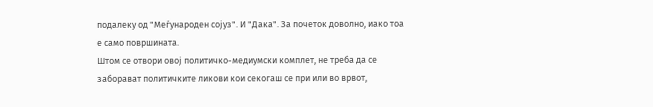подалеку од "Меѓународен сојуз". И "Дака". За почеток доволно, иако тоа е само површината.
Штом се отвори овој политичко-медиумски комплет, не треба да се заборават политичките ликови кои секогаш се при или во врвот,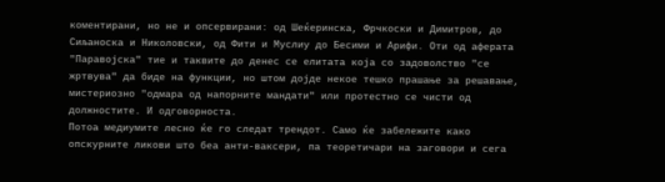коментирани, но не и опсервирани: од Шеќеринска, Фрчкоски и Димитров, до Сиљаноска и Николовски, од Фити и Муслиу до Бесими и Арифи. Оти од аферата "Паравојска" тие и таквите до денес се елитата која со задоволство "се жртвува" да биде на функции, но штом дојде некое тешко прашање за решавање, мистериозно "одмара од напорните мандати" или протестно се чисти од должностите. И одговорноста.
Потоа медиумите лесно ќе го следат трендот. Само ќе забележите како опскурните ликови што беа анти-ваксери, па теоретичари на заговори и сега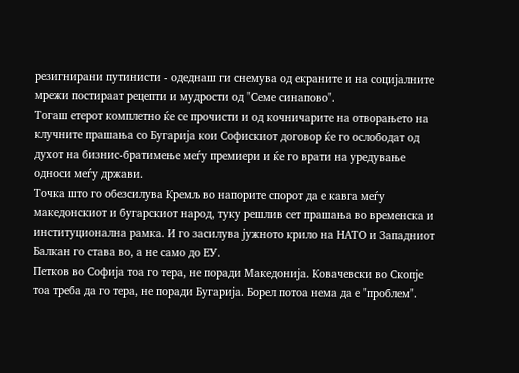резигнирани путинисти - одеднаш ги снемува од екраните и на социјалните мрежи постираат рецепти и мудрости од "Семе синапово".
Тогаш етерот комплетно ќе се прочисти и од кочничарите на отворањето на клучните прашања со Бугарија кои Софискиот договор ќе го ослободат од духот на бизнис-братимење меѓу премиери и ќе го врати на уредување односи меѓу држави.
Точка што го обезсилува Кремљ во напорите спорот да е кавга меѓу македонскиот и бугарскиот народ, туку решлив сет прашања во временска и институционална рамка. И го засилува јужното крило на НАТО и Западниот Балкан го става во, а не само до ЕУ.
Петков во Софија тоа го тера, не поради Македонија. Ковачевски во Скопје тоа треба да го тера, не поради Бугарија. Борел потоа нема да е "проблем".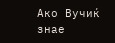Ако Вучиќ знае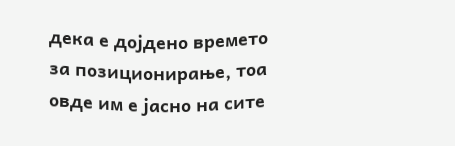дека е дојдено времето за позиционирање, тоа овде им е јасно на сите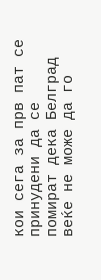кои сега за прв пат се принудени да се помират дека Белград веќе не може да го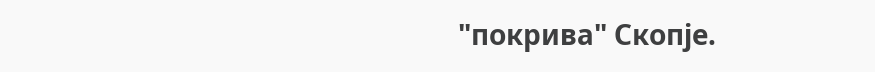"покрива" Скопје.